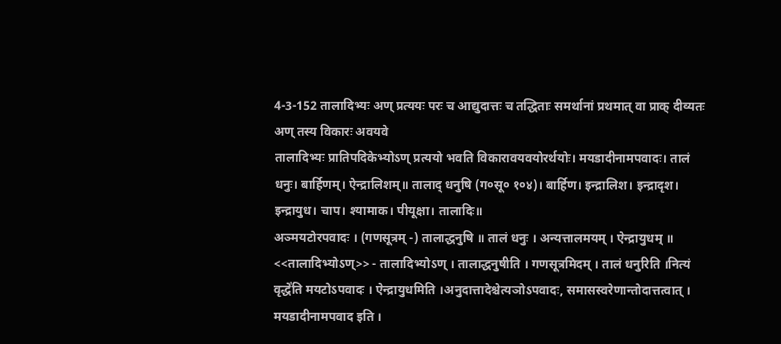4-3-152 तालादिभ्यः अण् प्रत्ययः परः च आद्युदात्तः च तद्धिताः समर्थानां प्रथमात् वा प्राक् दीव्यतः अण् तस्य विकारः अवयवे
तालादिभ्यः प्रातिपदिकेभ्योऽण् प्रत्ययो भवति विकारावयवयोरर्थयोः। मयडादीनामपवादः। तालं धनुः। बार्हिणम्। ऐन्द्रालिशम्॥ तालाद् धनुषि (ग०सू० १०४)। बार्हिण। इन्द्रालिश। इन्द्रादृश। इन्द्रायुध। चाप। श्यामाक। पीयूक्षा। तालादिः॥
अञ्मयटोरपवादः । (गणसूत्रम् -) तालाद्धनुषि ॥ तालं धनुः । अन्यत्तालमयम् । ऐन्द्रायुधम् ॥
<<तालादिभ्योऽण्>> - तालादिभ्योऽण् । तालाद्धनुषीति । गणसूत्रमिदम् । तालं धनुरिति ।नित्यं वृद्धे॑ति मयटोऽपवादः । ऐन्द्रायुधमिति ।अनुदात्तादेश्चेत्यञोऽपवादः, समासस्वरेणान्तोदात्तत्वात् ।
मयडादीनामपवाद इति ।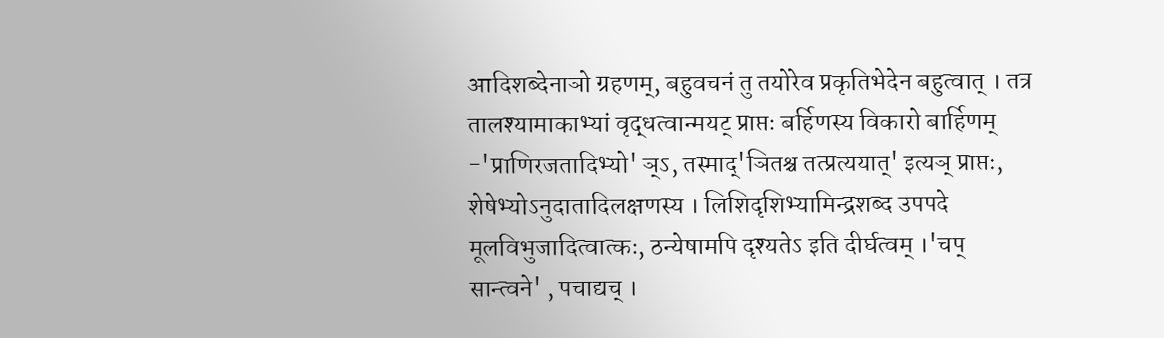आदिशब्देनाञो ग्रहणम्, बहुवचनं तु तयोरेव प्रकृतिभेदेन बहुत्वात् । तत्र तालश्यामाकाभ्यां वृद्धत्वान्मयट् प्राप्तः बर्हिणस्य विकारो बार्हिणम् -'प्राणिरजतादिभ्यो' ञ्ऽ, तस्माद्'ञितश्च तत्प्रत्ययात्' इत्यञ् प्राप्तः, शेषेभ्योऽनुदातादिलक्षणस्य । लिशिदृशिभ्यामिन्द्रशब्द उपपदे मूलविभुजादित्वात्कः, ठन्येषामपि दृश्यतेऽ इति दीर्घत्वम् ।'चप् सान्त्वने' , पचाद्यच् ।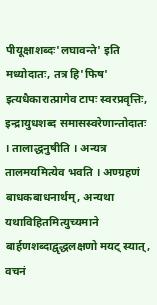पीयूक्षाशब्दः'लघावन्ते' इति मध्योदातः, तत्र हि'फिष' इत्यधैकारात्प्रागेव टापः स्वरप्रवृत्तिः, इन्द्रायुधशब्द समासस्वरेणान्तोदातः । तालाद्धनुषीति । अन्यत्र तालमयमित्येव भवति । अण्ग्रहणं बाधकबाधनार्थम्, अन्यथा यथाविहितमित्युच्यमाने बार्हणशब्दाद्वृद्धलक्षणो मयट् स्यात्, वचनं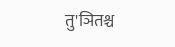तु'ञितश्च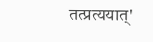तत्प्रत्ययात्'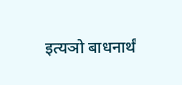इत्यञो बाधनार्थं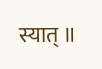स्यात् ॥